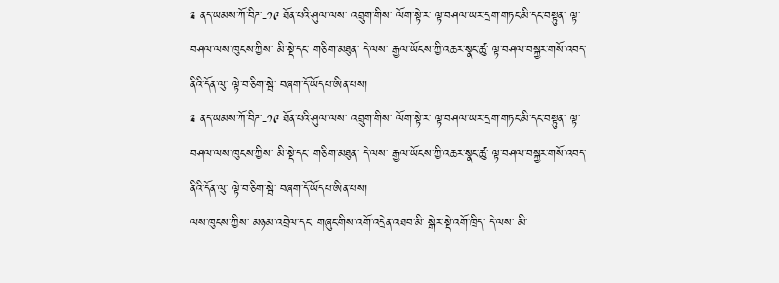༉ ནད་ཡམས་ཀོ་བིཌ་-༡༩ ཐོན་པའི་ཤུལ་ལས་ འབྲུག་གིས་ ལོག་སྟེ་ར་ ལྟ་བཤལ་ཡར་དྲག་གཏང་མི་དང་བསྟུན་ ལྟ་བཤལ་ལས་ཁུངས་ཀྱིས་ མི་སྡེ་དང་ གཅིག་མཐུན་ དེ་ལས་ རྒྱལ་ཡོངས་ཀྱི་འཆར་སྣང་ཚུ་ ལྟ་བཤལ་བསྐྱར་གསོ་འབད་ནིའི་དོན་ལུ་ ལྟེ་བ་ཅིག་སྦེ་ བཞག་དོ་ཡོདཔ་ཨིན་པས།
༉ ནད་ཡམས་ཀོ་བིཌ་-༡༩ ཐོན་པའི་ཤུལ་ལས་ འབྲུག་གིས་ ལོག་སྟེ་ར་ ལྟ་བཤལ་ཡར་དྲག་གཏང་མི་དང་བསྟུན་ ལྟ་བཤལ་ལས་ཁུངས་ཀྱིས་ མི་སྡེ་དང་ གཅིག་མཐུན་ དེ་ལས་ རྒྱལ་ཡོངས་ཀྱི་འཆར་སྣང་ཚུ་ ལྟ་བཤལ་བསྐྱར་གསོ་འབད་ནིའི་དོན་ལུ་ ལྟེ་བ་ཅིག་སྦེ་ བཞག་དོ་ཡོདཔ་ཨིན་པས།
ལས་ཁུངས་ཀྱིས་ མཉམ་འབྲེལ་དང་ གཞུང་གིས་འགོ་འདྲེན་འཐབ་མི་ སྒེར་སྡེ་འགོ་ཁྲིད་ དེ་ལས་ མི་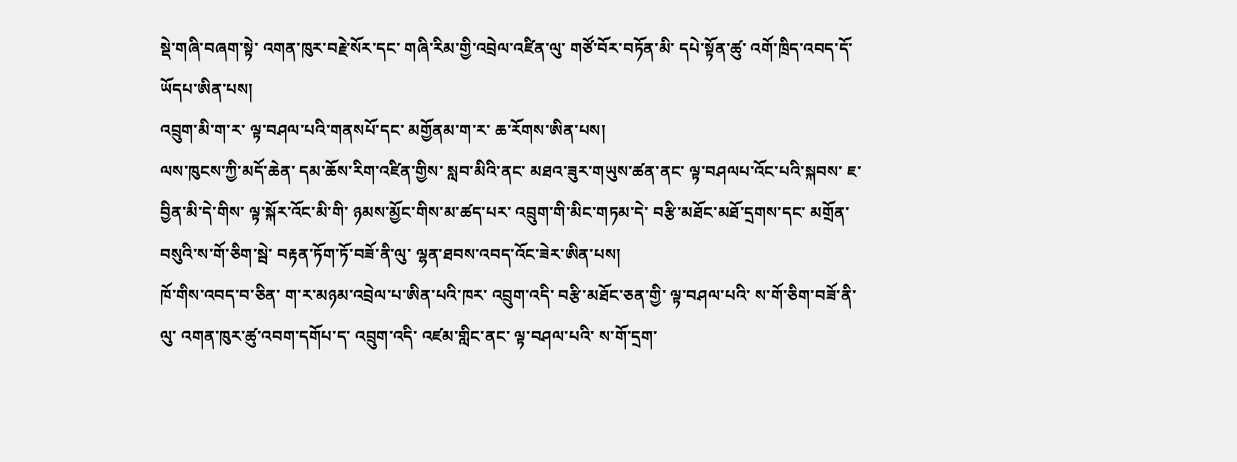སྡེ་གཞི་བཞག་སྟེ་ འགན་ཁུར་བརྗེ་སོར་དང་ གཞི་རིམ་གྱི་འབྲེལ་འཛིན་ལུ་ གཙོ་བོར་བཏོན་མི་ དཔེ་སྟོན་ཚུ་ འགོ་ཁྲིད་འབད་དོ་ཡོདཔ་ཨིན་པས།
འབྲུག་མི་ག་ར་ ལྟ་བཤལ་པའི་གནསཔོ་དང་ མགྱོནམ་ག་ར་ ཆ་རོགས་ཨིན་པས།
ལས་ཁུངས་ཀྱི་མདོ་ཆེན་ དམ་ཆོས་རིག་འཛིན་གྱིས་ སླབ་མིའི་ནང་ མཐའ་ཟུར་གཡུས་ཚན་ནང་ ལྟ་བཤལཔ་འོང་པའི་སྐབས་ ཇ་བྱིན་མི་དེ་གིས་ ལྟ་སྐོར་འོང་མི་གི་ ཉམས་མྱོང་གིས་མ་ཚད་པར་ འབྲུག་གི་མིང་གཏམ་དེ་ བརྩི་མཐོང་མཐོ་དྲགས་དང་ མགྲོན་བསུའི་ས་གོ་ཅིག་སྦེ་ བརྟན་ཏོག་ཏོ་བཟོ་ནི་ལུ་ ལྷན་ཐབས་འབད་འོང་ཟེར་ཨིན་པས།
ཁོ་གིས་འབད་བ་ཅིན་ ག་ར་མཉམ་འབྲེལ་པ་ཨིན་པའི་ཁར་ འབྲུག་འདི་ བརྩི་མཐོང་ཅན་གྱི་ ལྟ་བཤལ་པའི་ ས་གོ་ཅིག་བཟོ་ནི་ལུ་ འགན་ཁུར་ཚུ་འབག་དགོཔ་ད་ འབྲུག་འདི་ འཛམ་གླིང་ནང་ ལྟ་བཤལ་པའི་ ས་གོ་དྲག་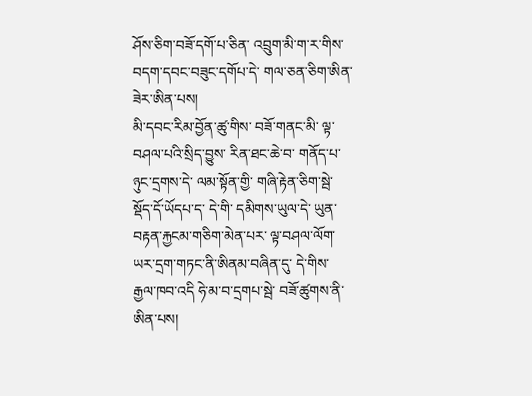ཤོས་ཅིག་བཟོ་དགོ་པ་ཅིན་ འབྲུག་མི་ག་ར་གིས་ བདག་དབང་བཟུང་དགོཔ་དེ་ གལ་ཅན་ཅིག་ཨིན་ཟེར་ཨིན་པས།
མི་དབང་རིམ་བྱོན་ཚུ་གིས་ བཟོ་གནང་མི་ ལྟ་བཤལ་པའི་སྲིད་བྱུས་ རིན་ཐང་ཆེ་བ་ གནོད་པ་ཉུང་དྲགས་དེ་ ལམ་སྟོན་གྱི་ གཞི་རྟེན་ཅིག་སྦེ་ སྡོད་དོ་ཡོདཔ་ད་ དེ་གི་ དམིགས་ཡུལ་དེ་ ཡུན་བརྟན་རྐྱངམ་གཅིག་མེན་པར་ ལྟ་བཤལ་ལོག་ཡར་དྲག་གཏང་ནི་ཨིནམ་བཞིན་དུ་ དེ་གིས་ རྒྱལ་ཁབ་འདི ཧེ་མ་བ་དྲགཔ་སྦེ་ བཟོ་ཚུགས་ནི་ཨིན་པས།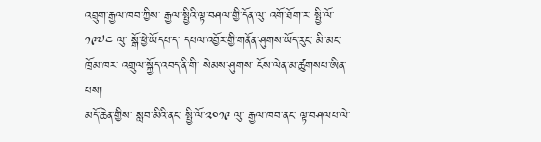འབྲུག་རྒྱལ་ཁབ་ཀྱིས་ རྒྱལ་སྤྱིའི་ལྟ་བཤལ་གྱི་དོན་ལུ་ འགོ་ཐོག་ར་ སྤྱི་ལོ་༡༩༧༤ ལུ་ སྒོ་ཕྱེ་ཡོདཔ་ད་ དཔལ་འབྱོར་གྱི་གནོན་ཤུགས་ཡོད་རུང་ མི་མང་ཁྲོམ་ཁར་ འགྲུལ་སྐྱོད་འབད་ནི་གི་ སེམས་ཤུགས་ ངོས་ལེན་མ་ཚུགསཔ་ཨིན་པས།
མདོ་ཆེན་གྱིས་ སླབ་མིའི་ནང་ སྤྱི་ལོ་༢༠༡༩ ལུ་ རྒྱལ་ཁབ་ནང་ ལྟ་བཤལཔ་ལེ་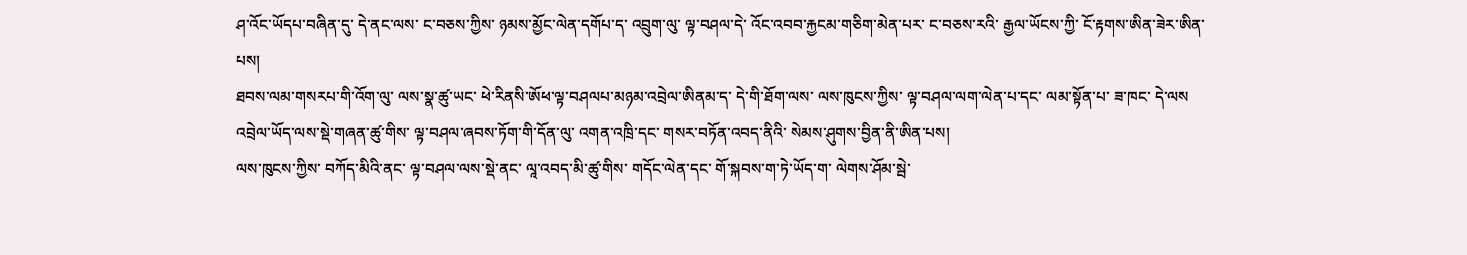ཤ་འོང་ཡོདཔ་བཞིན་དུ་ དེ་ནང་ལས་ ང་བཅས་ཀྱིས་ ཉམས་མྱོང་ལེན་དགོཔ་ད་ འབྲུག་ལུ་ ལྟ་བཤལ་དེ་ འོང་འབབ་རྐྱངམ་གཅིག་མེན་པར་ ང་བཅས་རའི་ རྒྱལ་ཡོངས་ཀྱི་ ངོ་རྟགས་ཨིན་ཟེར་ཨིན་པས།
ཐབས་ལམ་གསརཔ་གི་འོག་ལུ་ ལས་སྣ་ཚུ་ཡང་ ཕེ་རིནསི་ཨོཕ་ལྟ་བཤལཔ་མཉམ་འབྲེལ་ཨིནམ་ད་ དེ་གི་ཐོག་ལས་ ལས་ཁུངས་ཀྱིས་ ལྟ་བཤལ་ལག་ལེན་པ་དང་ ལམ་སྟོན་པ་ ཟ་ཁང་ དེ་ལས འབྲེལ་ཡོད་ལས་སྡེ་གཞན་ཚུ་གིས་ ལྟ་བཤལ་ཞབས་ཏོག་གི་དོན་ལུ་ འགན་འཁྲི་དང་ གསར་བཏོན་འབད་ནིའི་ སེམས་ཤུགས་བྱིན་ནི་ཨིན་པས།
ལས་ཁུངས་ཀྱིས་ བཀོད་མིའི་ནང་ ལྟ་བཤལ་ལས་སྡེ་ནང་ ལཱ་འབད་མི་ཚུ་གིས་ གདོང་ལེན་དང་ གོ་སྐབས་ག་ཏེ་ཡོད་ག་ ལེགས་ཤོམ་སྦེ་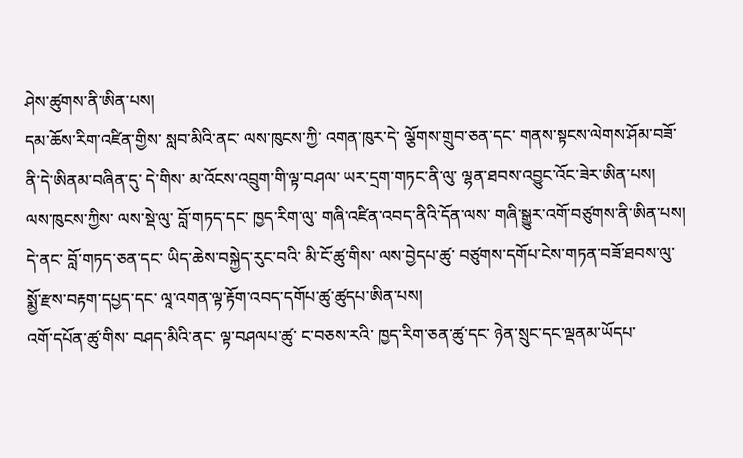ཤེས་ཚུགས་ནི་ཨིན་པས།
དམ་ཆོས་རིག་འཛིན་གྱིས་ སླབ་མིའི་ནང་ ལས་ཁུངས་ཀྱི་ འགན་ཁུར་དེ་ ལྕོགས་གྲུབ་ཅན་དང་ གནས་སྟངས་ལེགས་ཤོམ་བཟོ་ནི་དེ་ཨིནམ་བཞིན་དུ་ དེ་གིས་ མ་འོངས་འབྲུག་གི་ལྟ་བཤལ་ ཡར་དྲག་གཏང་ནི་ལུ་ ལྷན་ཐབས་འབྱུང་འོང་ཟེར་ཨིན་པས།
ལས་ཁུངས་ཀྱིས་ ལས་སྡེ་ལུ་ བློ་གཏད་དང་ ཁྱད་རིག་ལུ་ གཞི་འཛིན་འབད་ནིའི་དོན་ལས་ གཞི་སྒྱུར་འགོ་བཙུགས་ནི་ཨིན་པས།
དེ་ནང་ བློ་གཏད་ཅན་དང་ ཡིད་ཆེས་བསྐྱེད་རུང་བའི་ མི་ངོ་ཚུ་གིས་ ལས་བྱེདཔ་ཚུ་ བཙུགས་དགོཔ་ངེས་གཏན་བཟོ་ཐབས་ལུ་ སྨྱོ་རྫས་བརྟག་དཔྱད་དང་ ལཱ་འགན་ལྟ་རྟོག་འབད་དགོཔ་ཚུ་ཚུདཔ་ཨིན་པས།
འགོ་དཔོན་ཚུ་གིས་ བཤད་མིའི་ནང་ ལྟ་བཤལཔ་ཚུ་ ང་བཅས་རའི་ ཁྱད་རིག་ཅན་ཚུ་དང་ ཉེན་སྲུང་དང་ལྡནམ་ཡོདཔ་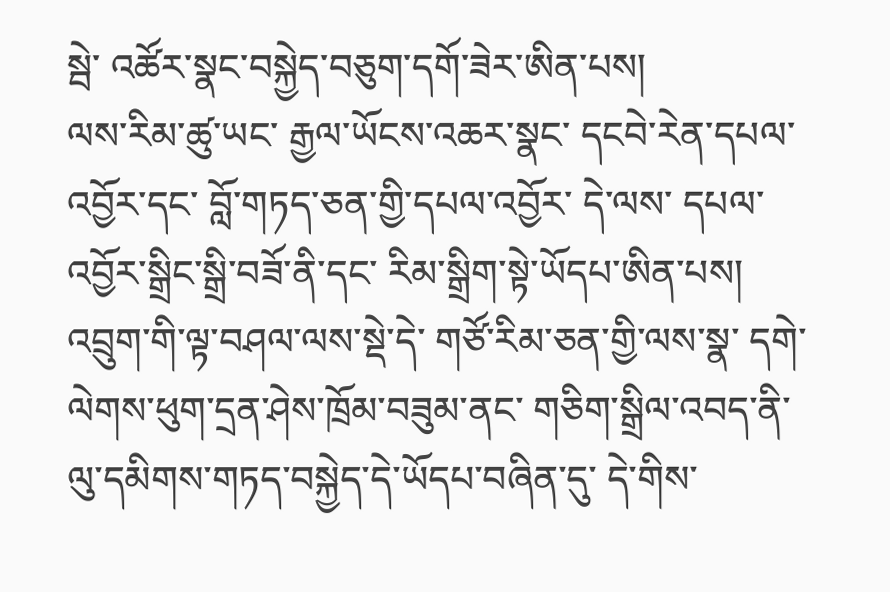སྦེ་ འཚོར་སྣང་བསྐྱེད་བཅུག་དགོ་ཟེར་ཨིན་པས།
ལས་རིམ་ཚུ་ཡང་ རྒྱལ་ཡོངས་འཆར་སྣང་ དངབེ་རེན་དཔལ་འབྱོར་དང་ བློ་གཏད་ཅན་གྱི་དཔལ་འབྱོར་ དེ་ལས་ དཔལ་འབྱོར་སྒྲིང་སྒྲི་བཟོ་ནི་དང་ རིམ་སྒྲིག་སྟེ་ཡོདཔ་ཨིན་པས།
འབྲུག་གི་ལྟ་བཤལ་ལས་སྡེ་དེ་ གཙོ་རིམ་ཅན་གྱི་ལས་སྣ་ དགེ་ལེགས་ཕུག་དྲན་ཤེས་ཁྲོམ་བཟུམ་ནང་ གཅིག་སྒྲིལ་འབད་ནི་ལུ་དམིགས་གཏད་བསྐྱེད་དེ་ཡོདཔ་བཞིན་དུ་ དེ་གིས་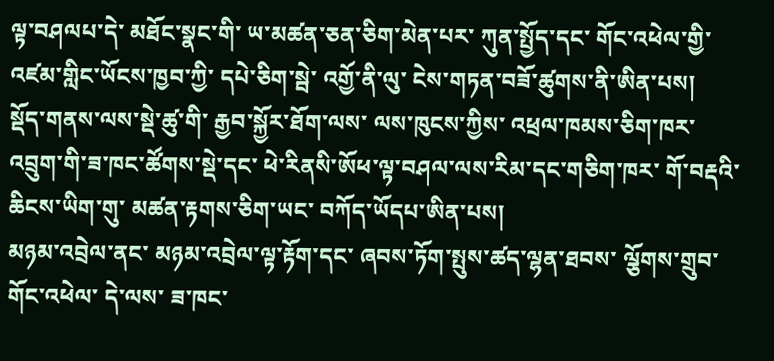ལྟ་བཤལཔ་དེ་ མཐོང་སྣང་གི་ ཡ་མཚན་ཅན་ཅིག་མེན་པར་ ཀུན་སྤྱོད་དང་ གོང་འཕེལ་གྱི་ འཛམ་གླིང་ཡོངས་ཁྱབ་ཀྱི་ དཔེ་ཅིག་སྦེ་ འགྱོ་ནི་ལུ་ ངེས་གཏན་བཟོ་ཚུགས་ནི་ཨིན་པས།
སྡོད་གནས་ལས་སྡེ་ཚུ་གི་ རྒྱབ་སྐྱོར་ཐོག་ལས་ ལས་ཁུངས་ཀྱིས་ འཕྲལ་ཁམས་ཅིག་ཁར་ འབྲུག་གི་ཟ་ཁང་ཚོགས་སྡེ་དང་ ཕེ་རིནསི་ཨོཕ་ལྟ་བཤལ་ལས་རིམ་དང་གཅིག་ཁར་ གོ་བརྡའི་ཆིངས་ཡིག་གུ་ མཚན་རྟགས་ཅིག་ཡང་ བཀོད་ཡོདཔ་ཨིན་པས།
མཉམ་འབྲེལ་ནང་ མཉམ་འབྲེལ་ལྟ་རྟོག་དང་ ཞབས་ཏོག་སྤུས་ཚད་ལྷན་ཐབས་ ལྕོགས་གྲུབ་གོང་འཕེལ་ དེ་ལས་ ཟ་ཁང་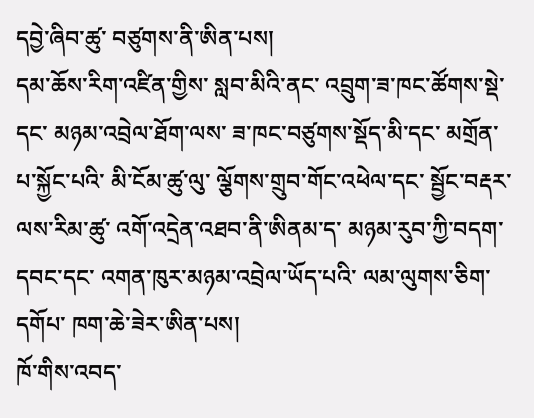དབྱེ་ཞིབ་ཚུ་ བཙུགས་ནི་ཨིན་པས།
དམ་ཆོས་རིག་འཛིན་གྱིས་ སླབ་མིའི་ནང་ འབྲུག་ཟ་ཁང་ཚོགས་སྡེ་དང་ མཉམ་འབྲེལ་ཐོག་ལས་ ཟ་ཁང་བཙུགས་སྡོད་མི་དང་ མགྲོན་པ་སྐྱོང་པའི་ མི་ངོམ་ཚུ་ལུ་ ལྕོགས་གྲུབ་གོང་འཕེལ་དང་ སྦྱོང་བརྡར་ལས་རིམ་ཚུ་ འགོ་འདྲེན་འཐབ་ནི་ཨིནམ་ད་ མཉམ་རུབ་ཀྱི་བདག་དབང་དང་ འགན་ཁུར་མཉམ་འབྲེལ་ཡོད་པའི་ ལམ་ལུགས་ཅིག་དགོཔ་ ཁག་ཆེ་ཟེར་ཨིན་པས།
ཁོ་གིས་འབད་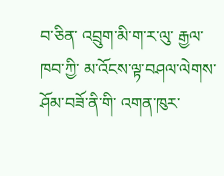བ་ཅིན་ འབྲུག་མི་ག་ར་ལུ་ རྒྱལ་ཁབ་ཀྱི་ མ་འོངས་ལྟ་བཤལ་ལེགས་ཤོམ་བཟོ་ནི་གི་ འགན་ཁུར་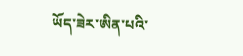ཡོད་ཟེར་ཨིན་པའི་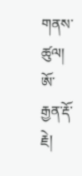གནས་ཚུལ།
ཨོ་རྒྱན་རྡོ་རྗེ།